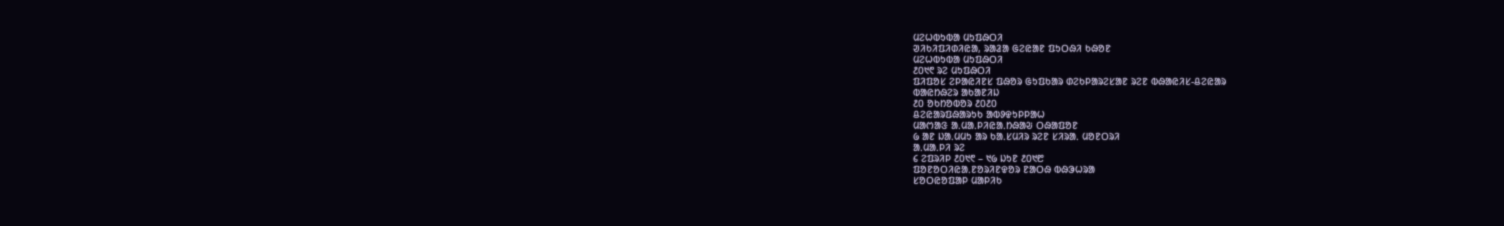ᱢᱮᱦᱵᱩᱵᱟ ᱢᱩᱯᱷᱛᱤ
ᱣᱤᱠᱤᱯᱤᱰᱤᱭᱟ, ᱨᱟᱲᱟ ᱜᱮᱭᱟᱱ ᱯᱩᱛᱷᱤ ᱠᱷᱚᱱ
ᱢᱮᱦᱵᱩᱵᱟ ᱢᱩᱯᱷᱛᱤ
᱒᱐᱑᱖ ᱨᱮ ᱢᱩᱯᱷᱛᱤ
ᱯᱤᱯᱚᱥ ᱮᱞᱟᱭᱤᱱᱥ ᱯᱷᱚᱨ ᱜᱩᱯᱠᱟᱨ ᱰᱮᱠᱞᱟᱨᱮᱥᱟᱱ ᱨᱮᱱ ᱵᱷᱟᱭᱤᱥ-ᱪᱮᱭᱟᱨ
ᱵᱟᱭᱴᱷᱮᱨ ᱟᱠᱟᱱᱤᱡ
᱒᱐ ᱚᱠᱴᱚᱵᱚᱨ ᱒᱐᱒᱐
ᱪᱮᱭᱟᱨᱯᱷᱟᱨᱩᱠ ᱟᱵᱽᱫᱩᱞᱞᱟᱦ
ᱢᱟᱬᱟᱝ ᱟᱹᱢᱟᱹᱞᱤᱭᱟᱹᱴᱷᱟᱶ ᱛᱷᱟᱯᱚᱱ
᱙ ᱟᱱ ᱡᱟᱹᱢᱢᱩ ᱟᱨ ᱠᱟᱹᱥᱢᱤᱨ ᱨᱮᱱ ᱥᱤᱨᱟᱹ ᱢᱚᱱᱛᱨᱤ
ᱟᱹᱢᱟᱹᱞᱤ ᱨᱮ
᱔ ᱮᱯᱨᱤᱞ ᱒᱐᱑᱖ – ᱑᱙ ᱡᱩᱱ ᱒᱐᱑᱘
ᱯᱚᱱᱚᱛᱤᱭᱟᱹᱱᱚᱨᱤᱱᱫᱚᱨ ᱱᱟᱛᱷ ᱵᱷᱳᱦᱨᱟ
ᱥᱚᱛᱭᱚᱯᱟᱞ ᱢᱟᱞᱤᱠ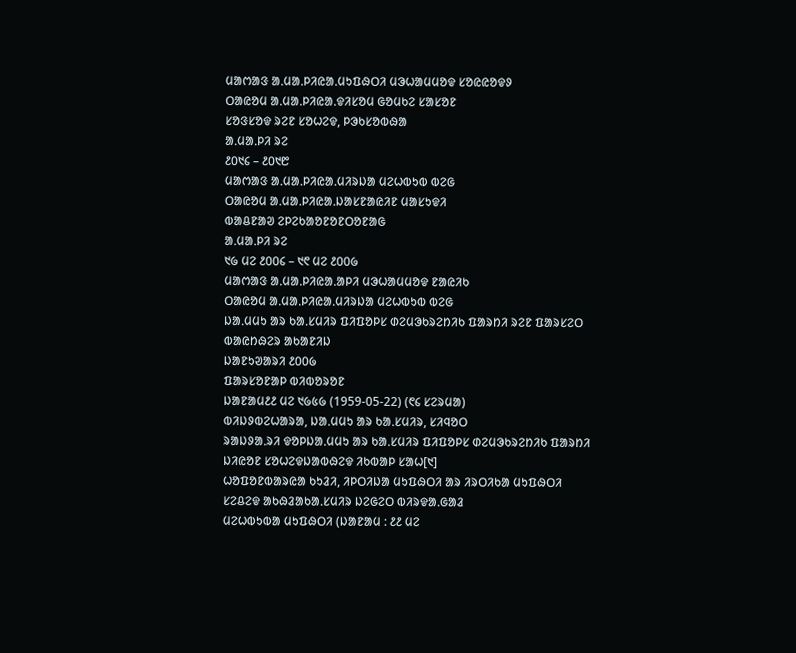ᱢᱟᱬᱟᱝ ᱟᱹᱢᱟᱹᱞᱤᱭᱟᱹᱢᱩᱯᱷᱛᱤ ᱢᱳᱦᱟᱢᱢᱚᱫ ᱥᱚᱭᱭᱚᱫᱽ
ᱛᱟᱭᱚᱢ ᱟᱹᱢᱟᱹᱞᱤᱭᱟᱹᱫᱤᱥᱚᱢ ᱜᱚᱢᱠᱮ ᱥᱟᱥᱚᱱ
ᱥᱚᱝᱥᱚᱫ ᱨᱮᱱ ᱥᱚᱦᱮᱫ, ᱞᱳᱠᱥᱚᱵᱷᱟ
ᱟᱹᱢᱟᱹᱞᱤ ᱨᱮ
᱒᱐᱑᱔ – ᱒᱐᱑᱘
ᱢᱟᱬᱟᱝ ᱟᱹᱢᱟᱹᱞᱤᱭᱟᱹᱢᱤᱨᱡᱟ ᱢᱮᱦᱵᱩᱵ ᱵᱮᱜ
ᱛᱟᱭᱚᱢ ᱟᱹᱢᱟᱹᱞᱤᱭᱟᱹᱡᱟᱥᱱᱟᱭᱤᱱ ᱢᱟᱥᱩᱫᱤ
ᱵᱟᱪᱱᱟᱣ ᱮᱞᱮᱠᱟᱚᱱᱚᱱᱛᱚᱱᱟᱜ
ᱟᱹᱢᱟᱹᱞᱤ ᱨᱮ
᱑᱙ ᱢᱮ ᱒᱐᱐᱔ – ᱑᱖ ᱢᱮ ᱒᱐᱐᱙
ᱢᱟᱬᱟᱝ ᱟᱹᱢᱟᱹᱞᱤᱭᱟᱹᱟᱞᱤ ᱢᱳᱦᱟᱢᱢᱚᱫ ᱱᱟᱭᱤᱠ
ᱛᱟᱭᱚᱢ ᱟᱹᱢᱟᱹᱞᱤᱭᱟᱹᱢᱤᱨᱡᱟ ᱢᱮᱦᱵᱩᱵ ᱵᱮᱜ
ᱡᱟᱹᱢᱢᱩ ᱟᱨ ᱠᱟᱹᱥᱢᱤᱨ ᱯᱤᱯᱚᱞᱥ ᱰᱮᱢᱳᱠᱨᱮᱴᱤᱠ ᱯᱟᱨᱴᱤ ᱨᱮᱱ ᱯᱟᱨᱥᱮᱛ
ᱵᱟᱭᱴᱷᱮᱨ ᱟᱠᱟᱱᱤᱡ
ᱡᱟᱱᱩᱣᱟᱨᱤ ᱒᱐᱐᱙
ᱯᱟᱨᱥᱚᱱᱟᱞ ᱵᱤᱵᱚᱨᱚᱱ
ᱡᱟᱱᱟᱢ᱒᱒ ᱢᱮ ᱑᱙᱕᱙ (1959-05-22) (᱖᱔ ᱥᱮᱨᱢᱟ)
ᱵᱤᱡᱽᱵᱮᱦᱟᱨᱟ, ᱡᱟᱹᱢᱢᱩ ᱟᱨ ᱠᱟᱹᱥᱢᱤᱨ, ᱥᱤᱧᱚᱛ
ᱨᱟᱡᱽᱟᱹᱨᱤ ᱫᱚᱞᱡᱟᱹᱢᱢᱩ ᱟᱨ ᱠᱟᱹᱥᱢᱤᱨ ᱯᱤᱯᱚᱞᱥ ᱰᱮᱢᱳᱠᱨᱮᱴᱤᱠ ᱯᱟᱨᱴᱤ
ᱡᱤᱭᱚᱱ ᱥᱚᱦᱮᱫᱡᱟᱵᱷᱮᱫ ᱤᱠᱵᱟᱞ ᱥᱟᱦ[᱑]
ᱦᱚᱯᱚᱱᱵᱟᱨᱭᱟ ᱠᱩᱲᱤ, ᱤᱞᱛᱤᱡᱟ ᱢᱩᱯᱷᱛᱤ ᱟᱨ ᱤᱨᱛᱤᱠᱟ ᱢᱩᱯᱷᱛᱤ
ᱥᱮᱪᱮᱫ ᱟᱠᱷᱲᱟᱠᱟᱹᱥᱢᱤᱨ ᱡᱮᱜᱮᱛ ᱵᱤᱨᱫᱟᱹᱜᱟᱲ
ᱢᱮᱦᱵᱩᱵᱟ ᱢᱩᱯᱷᱛᱤ (ᱡᱟᱱᱟᱢ : ᱒᱒ ᱢᱮ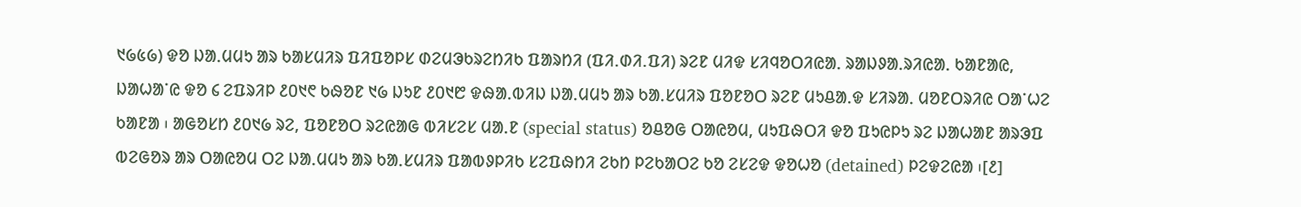᱑᱙᱕᱙) ᱫᱚ ᱡᱟᱹᱢᱢᱩ ᱟᱨ ᱠᱟᱥᱢᱤᱨ ᱯᱤᱯᱚᱞᱥ ᱰᱮᱢᱳᱠᱨᱮᱴᱤᱠ ᱯᱟᱨᱴᱤ (ᱯᱤ.ᱰᱤ.ᱯᱤ) ᱨᱮᱱ ᱢᱤᱫ ᱥᱤᱧᱚᱛᱤᱭᱟᱹ ᱨᱟᱡᱽᱟᱹᱨᱤᱭᱟᱹ ᱠᱟᱱᱟᱭ, ᱡᱟᱦᱟᱸᱭ ᱫᱚ ᱔ ᱮᱯᱨᱤᱞ ᱒᱐᱑᱖ ᱠᱷᱚᱱ ᱑᱙ ᱡᱩᱱ ᱒᱐᱑᱘ ᱫᱷᱟᱹᱵᱤᱡ ᱡᱟᱹᱢᱢᱩ ᱟᱨ ᱠᱟᱹᱥᱢᱤᱨ ᱯᱚᱱᱚᱛ ᱨᱮᱱ ᱢᱩᱪᱟᱹᱫ ᱥᱤᱨᱟᱹ ᱢᱚᱱᱛᱨᱤᱭ ᱛᱟᱸᱦᱮ ᱠᱟᱱᱟ ᱾ ᱟᱜᱚᱥᱴ ᱒᱐᱑᱙ ᱨᱮ, ᱯᱚᱱᱚᱛ ᱨᱮᱭᱟᱜ ᱵᱤᱥᱮᱥ ᱢᱟᱹᱱ (special status) ᱚᱪᱚᱜ ᱛᱟᱭᱚᱢ, ᱢᱩᱯᱷᱛᱤ ᱫᱚ ᱯᱩᱭᱞᱩ ᱨᱮ ᱡᱟᱦᱟᱱ ᱟᱨᱳᱯ ᱵᱮᱜᱚᱨ ᱟᱨ ᱛᱟᱭᱚᱢ ᱛᱮ ᱡᱟᱹᱢᱢᱩ ᱟᱨ ᱠᱟᱹᱥᱢᱤᱨ ᱯᱟᱵᱽᱞᱤᱠ ᱥᱮᱯᱷᱴᱤ ᱮᱠᱴ ᱞᱮᱠᱟᱛᱮ ᱠᱚ ᱮᱥᱮᱫ ᱫᱚᱦᱚ (detained) ᱞᱮᱫᱮᱭᱟ ᱾[᱒]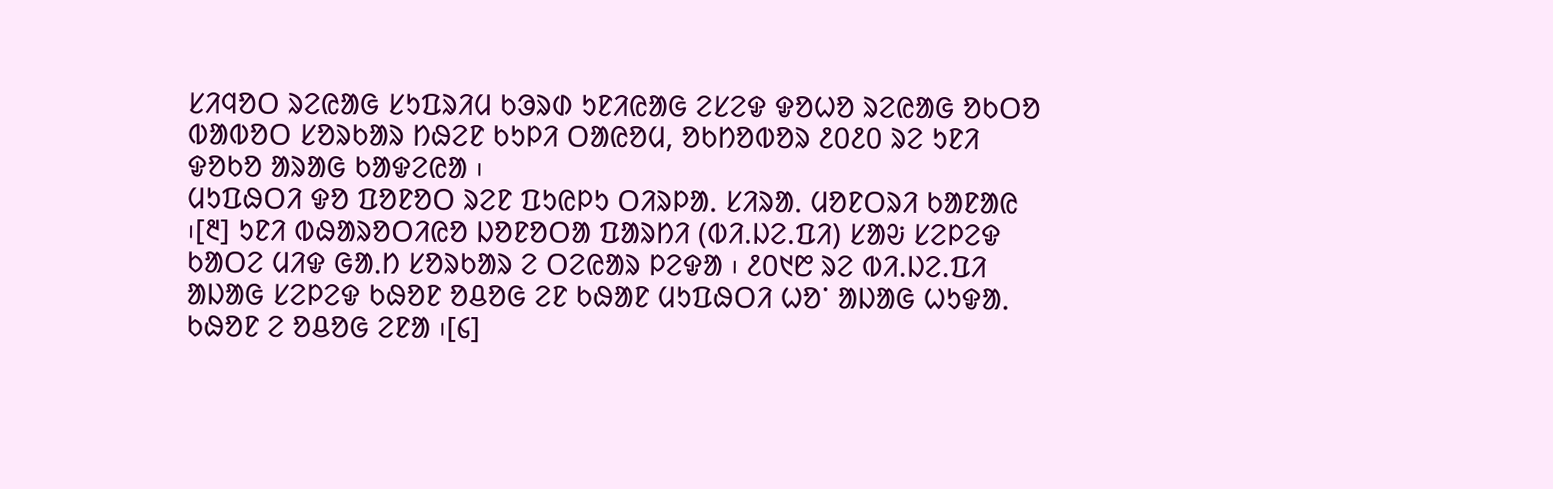ᱥᱤᱧᱚᱛ ᱨᱮᱭᱟᱜ ᱥᱩᱯᱨᱤᱢ ᱠᱳᱨᱰ ᱩᱱᱤᱭᱟᱜ ᱮᱥᱮᱫ ᱫᱚᱦᱚ ᱨᱮᱭᱟᱜ ᱚᱠᱛᱚ ᱵᱟᱵᱚᱛ ᱥᱚᱨᱠᱟᱨ ᱴᱷᱮᱱ ᱠᱩᱞᱤ ᱛᱟᱭᱚᱢ, ᱚᱠᱴᱚᱵᱚᱨ ᱒᱐᱒᱐ ᱨᱮ ᱩᱱᱤ ᱫᱚᱠᱚ ᱟᱨᱟᱜ ᱠᱟᱫᱮᱭᱟ ᱾
ᱢᱩᱯᱷᱛᱤ ᱫᱚ ᱯᱚᱱᱚᱛ ᱨᱮᱱ ᱯᱩᱭᱞᱩ ᱛᱤᱨᱞᱟᱹ ᱥᱤᱨᱟᱹ ᱢᱚᱱᱛᱨᱤ ᱠᱟᱱᱟᱭ ᱾[᱓] ᱩᱱᱤ ᱵᱷᱟᱨᱚᱛᱤᱭᱚ ᱡᱚᱱᱚᱛᱟ ᱯᱟᱨᱴᱤ (ᱵᱤ.ᱡᱮ.ᱯᱤ) ᱥᱟᱶ ᱥᱮᱞᱮᱫ ᱠᱟᱛᱮ ᱢᱤᱫ ᱜᱟᱹᱴ ᱥᱚᱨᱠᱟᱨ ᱮ ᱛᱮᱭᱟᱨ ᱞᱮᱫᱟ ᱾ ᱒᱐᱑᱘ ᱨᱮ ᱵᱤ.ᱡᱮ.ᱯᱤ ᱟᱡᱟᱜ ᱥᱮᱞᱮᱫ ᱠᱷᱚᱱ ᱚᱪᱚᱜ ᱮᱱ ᱠᱷᱟᱱ ᱢᱩᱯᱷᱛᱤ ᱦᱚᱸ ᱟᱡᱟᱜ ᱦᱩᱫᱟᱹ ᱠᱷᱚᱱ ᱮ ᱚᱪᱚᱜ ᱮᱱᱟ ᱾[᱔]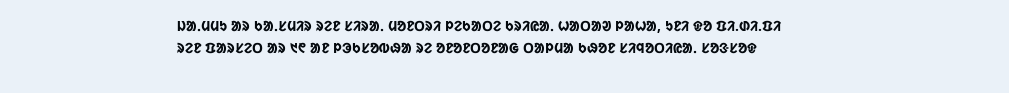ᱡᱟᱹᱢᱢᱩ ᱟᱨ ᱠᱟᱹᱥᱢᱤᱨ ᱨᱮᱱ ᱥᱤᱨᱟᱹ ᱢᱚᱱᱛᱨᱤ ᱞᱮᱠᱟᱛᱮ ᱠᱨᱤᱭᱟᱹ ᱦᱟᱛᱟᱣ ᱞᱟᱦᱟ, ᱩᱱᱤ ᱫᱚ ᱯᱤ.ᱰᱤ.ᱯᱤ ᱨᱮᱱ ᱯᱟᱨᱥᱮᱛ ᱟᱨ ᱑᱖ ᱟᱱ ᱞᱳᱠᱥᱚᱵᱷᱟ ᱨᱮ ᱚᱱᱚᱱᱛᱚᱱᱟᱜ ᱛᱟᱞᱢᱟ ᱠᱷᱚᱱ ᱥᱤᱧᱚᱛᱤᱭᱟᱹ ᱥᱚᱝᱥᱚᱫ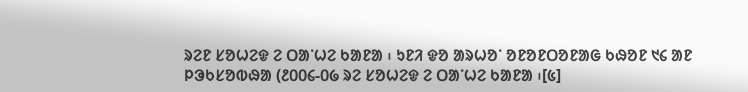ᱨᱮᱱ ᱥᱚᱦᱮᱫ ᱮ ᱛᱟᱸᱦᱮ ᱠᱟᱱᱟ ᱾ ᱩᱱᱤ ᱫᱚ ᱟᱨᱦᱚᱸ ᱚᱱᱚᱱᱛᱚᱱᱟᱜ ᱠᱷᱚᱱ ᱑᱔ ᱟᱱ ᱞᱳᱠᱥᱚᱵᱷᱟ (᱒᱐᱐᱔-᱐᱙ ᱨᱮ ᱥᱚᱦᱮᱫ ᱮ ᱛᱟᱸᱦᱮ ᱠᱟᱱᱟ ᱾[᱕]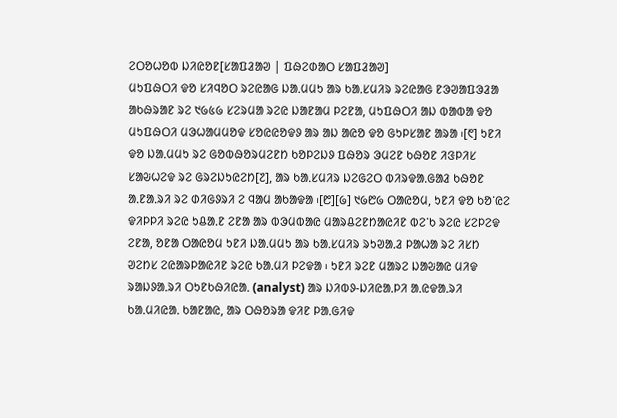ᱮᱛᱚᱦᱚᱵ ᱡᱤᱭᱚᱱ[ᱥᱟᱯᱲᱟᱣ | ᱯᱷᱮᱰᱟᱛ ᱥᱟᱯᱲᱟᱣ]
ᱢᱩᱯᱷᱛᱤ ᱫᱚ ᱥᱤᱧᱚᱛ ᱨᱮᱭᱟᱜ ᱡᱟᱹᱢᱢᱩ ᱟᱨ ᱠᱟᱹᱥᱢᱤᱨ ᱨᱮᱭᱟᱜ ᱱᱳᱣᱟᱯᱳᱲᱟ ᱟᱠᱷᱨᱟᱱ ᱨᱮ ᱑᱙᱕᱙ ᱥᱮᱨᱢᱟ ᱨᱮᱭ ᱡᱟᱱᱟᱢ ᱞᱮᱱᱟ, ᱢᱩᱯᱷᱛᱤ ᱟᱡ ᱵᱟᱵᱟ ᱫᱚ ᱢᱩᱯᱷᱛᱤ ᱢᱳᱦᱟᱢᱢᱚᱫ ᱥᱚᱭᱭᱚᱫᱽ ᱟᱨ ᱟᱡ ᱟᱭᱚ ᱫᱚ ᱜᱩᱞᱥᱟᱱ ᱟᱨᱟ ᱾[᱖] ᱩᱱᱤ ᱫᱚ ᱡᱟᱹᱢᱢᱩ ᱨᱮ ᱜᱚᱵᱷᱚᱨᱢᱮᱱᱴ ᱠᱚᱞᱮᱡᱽ ᱯᱷᱚᱨ ᱳᱢᱮᱱ ᱠᱷᱚᱱ ᱤᱝᱞᱤᱥ ᱥᱟᱶᱦᱮᱫ ᱨᱮ ᱜᱨᱮᱡᱩᱭᱮᱴ[᱗], ᱟᱨ ᱠᱟᱹᱥᱢᱤᱨ ᱡᱮᱜᱮᱛ ᱵᱤᱨᱫᱟᱹᱜᱟᱲ ᱠᱷᱚᱱ ᱟᱹᱱᱟᱹᱨᱤ ᱨᱮ ᱰᱤᱜᱽᱨᱤ ᱮ ᱧᱟᱢ ᱟᱠᱟᱫᱟ ᱾[᱘][᱙] ᱑᱙᱘᱙ ᱛᱟᱭᱚᱢ, ᱩᱱᱤ ᱫᱚ ᱠᱚᱸᱭᱮ ᱫᱤᱞᱞᱤ ᱨᱮᱭ ᱩᱪᱟᱹᱱ ᱮᱱᱟ ᱟᱨ ᱵᱳᱢᱵᱟᱭ ᱢᱟᱨᱪᱮᱱᱴᱟᱭᱤᱱ ᱵᱮᱸᱠ ᱨᱮᱭ ᱥᱮᱞᱮᱫ ᱮᱱᱟ, ᱚᱱᱟ ᱛᱟᱭᱚᱢ ᱩᱱᱤ ᱡᱟᱹᱢᱢᱩ ᱟᱨ ᱠᱟᱹᱥᱢᱤᱨ ᱨᱩᱣᱟᱹᱲ ᱞᱟᱦᱟ ᱨᱮ ᱤᱥᱴ ᱣᱮᱴᱥ ᱮᱭᱟᱨᱞᱟᱭᱤᱱ ᱨᱮᱭ ᱠᱟᱹᱢᱤ ᱞᱮᱫᱟ ᱾ ᱩᱱᱤ ᱨᱮᱱ ᱢᱟᱨᱮ ᱡᱟᱶᱟᱭ ᱢᱤᱫ ᱨᱟᱡᱽᱟᱹᱨᱤ ᱛᱩᱱᱠᱷᱤᱭᱟᱹ (analyst) ᱟᱨ ᱡᱤᱵᱽ-ᱡᱤᱭᱟᱹᱞᱤ ᱟᱹᱭᱫᱟᱹᱨᱤ ᱠᱟᱹᱢᱤᱭᱟᱹ ᱠᱟᱱᱟᱭ, ᱟᱨ ᱛᱷᱚᱨᱟ ᱫᱤᱱ ᱞᱟᱹᱜᱤᱫ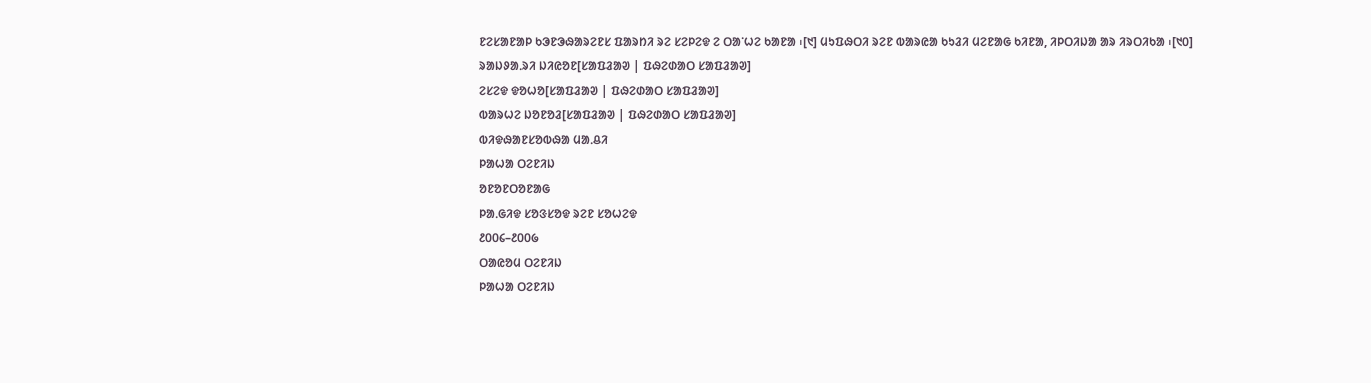ᱱᱮᱥᱟᱱᱟᱞ ᱠᱳᱱᱳᱷᱟᱨᱮᱱᱥ ᱯᱟᱨᱴᱤ ᱨᱮ ᱥᱮᱞᱮᱫ ᱮ ᱛᱟᱸᱦᱮ ᱠᱟᱱᱟ ᱾[᱑] ᱢᱩᱯᱷᱛᱤ ᱨᱮᱱ ᱵᱟᱨᱭᱟ ᱠᱩᱲᱤ ᱢᱮᱱᱟᱜ ᱠᱤᱱᱟ, ᱤᱞᱛᱤᱡᱟ ᱟᱨ ᱤᱨᱛᱤᱠᱟ ᱾[᱑᱐]
ᱨᱟᱡᱽᱟᱹᱨᱤ ᱡᱤᱭᱚᱱ[ᱥᱟᱯᱲᱟᱣ | ᱯᱷᱮᱰᱟᱛ ᱥᱟᱯᱲᱟᱣ]
ᱮᱥᱮᱫ ᱫᱚᱦᱚ[ᱥᱟᱯᱲᱟᱣ | ᱯᱷᱮᱰᱟᱛ ᱥᱟᱯᱲᱟᱣ]
ᱵᱟᱨᱦᱮ ᱡᱚᱱᱚᱲ[ᱥᱟᱯᱲᱟᱣ | ᱯᱷᱮᱰᱟᱛ ᱥᱟᱯᱲᱟᱣ]
ᱵᱤᱫᱷᱟᱱᱥᱚᱵᱷᱟ ᱢᱟᱹᱪᱤ
ᱞᱟᱦᱟ ᱛᱮᱱᱤᱡ
ᱚᱱᱚᱱᱛᱚᱱᱟᱜ
ᱞᱟᱹᱜᱤᱫ ᱥᱚᱝᱥᱚᱫ ᱨᱮᱱ ᱥᱚᱦᱮᱫ
᱒᱐᱐᱔–᱒᱐᱐᱙
ᱛᱟᱭᱚᱢ ᱛᱮᱱᱤᱡ
ᱞᱟᱦᱟ ᱛᱮᱱᱤᱡ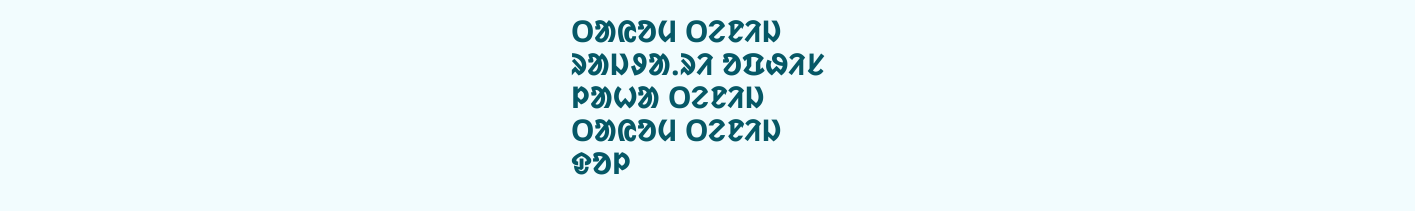ᱛᱟᱭᱚᱢ ᱛᱮᱱᱤᱡ
ᱨᱟᱡᱽᱟᱹᱨᱤ ᱚᱯᱷᱤᱥ
ᱞᱟᱦᱟ ᱛᱮᱱᱤᱡ
ᱛᱟᱭᱚᱢ ᱛᱮᱱᱤᱡ
ᱫᱚᱞ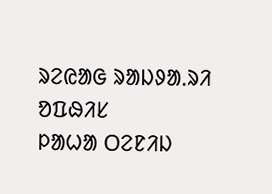ᱨᱮᱭᱟᱜ ᱨᱟᱡᱽᱟᱹᱨᱤ ᱚᱯᱷᱤᱥ
ᱞᱟᱦᱟ ᱛᱮᱱᱤᱡ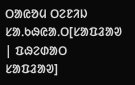ᱛᱟᱭᱚᱢ ᱛᱮᱱᱤᱡ
ᱥᱟᱹᱠᱷᱭᱟᱹᱛ[ᱥᱟᱯᱲᱟᱣ | ᱯᱷᱮᱰᱟᱛ ᱥᱟᱯᱲᱟᱣ]